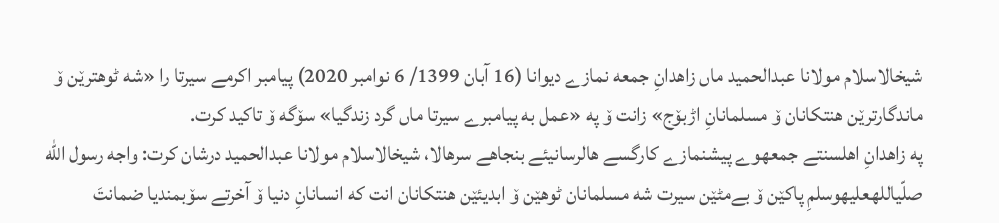شیخالاسلام مولانا عبدالحمید ماں زاهدانِ جمعه نمازے دیوانا (16 آبان 1399/ 6 نوامبر 2020) پیامبر اکرمے سیرتا را «شه ٹوهترێن ۆ ماندگارترێن هنتکانان ۆ مسلمانانِ اڑبۆج» زانت ۆ په «عمل به پیامبرے سیرتا ماں گرد زندگیا» سۆگه ۆ تاکید کرت.
په زاهدانِ اهلسنتے جمعهوے پیشنمازے کارگسے هالرسانیئے بنجاهے سرهالا، شیخالاسلام مولانا عبدالحمید درشان کرت: واجه رسول الله صلّیاللهعلیهوسلمِ پاکێن ۆ بےمٹێن سیرت شه مسلمانان ٹوهێن ۆ ابدیئێن هنتکانان انت که انسانانِ دنیا ۆ آخرتے سۆبمندیا ضمانتَ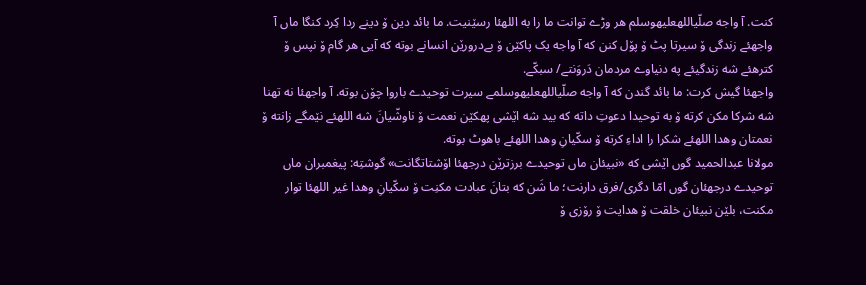کنت. آ واجه صلّیاللهعلیهوسلم هر وڑے توانت ما را به اللهئا رسێنیت. ما بائد دین ۆ دینے ردا کِرد کنگا ماں آ واجهئے زندگی ۆ سیرتا پٹ ۆ پۆل کنن که آ واجه یک پاکێن ۆ بےدرورێن انسانے بوته که آیی هر گام ۆ نپس ۆ کترهئے شه زندگیئے په دنیاوے مردمان دَروَنتے/ سبکّے.
واجهئا گیش کرت: ما بائد گندن که آ واجه صلّیاللهعلیهوسلمے سیرت توحیدے باروا چۆن بوته. آ واجهئا نه تهنا شه شرکا مکن کرته ۆ به توحیدا دعوتِ داته که بید شه اێشی پهکێن نعمت ۆ ناوشّیانَ شه اللهئے نێمگے زانته ۆ نعمتان وهدا اللهئے شکرا را اداءِ کرته ۆ سکّیانِ وهدا اللهئے باهوٹ بوته.
مولانا عبدالحمید گوں اێشی که «نبیئان ماں توحیدے برزترێن درجهئا اۆشتاتگانت» گوشتِه: پیغمبران ماں توحیدے درجهئان گوں امّا دگری/فرق دارنت؛ ما شَن که بتانَ عبادت مکنِت ۆ سکّیانِ وهدا غیر اللهئا توار مکنت، بلێن نبیئان خلقت ۆ هدایت ۆ رۆزی ۆ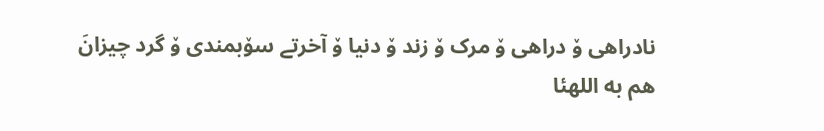نادراهی ۆ دراهی ۆ مرک ۆ زند ۆ دنیا ۆ آخرتے سۆبمندی ۆ گرد چیزانَ هم به اللهئا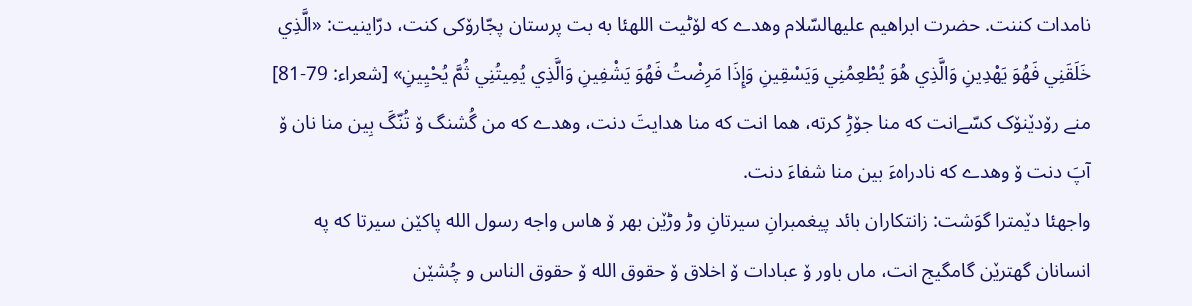نامدات کننت. حضرت ابراهیم علیهالسّلام وهدے که لۆٹیت اللهئا به بت پرستان پجّارۆکی کنت، درّاینیت: «الَّذِي خَلَقَنِي فَهُوَ يَهْدِينِ وَالَّذِي هُوَ يُطْعِمُنِي وَيَسْقِينِ وَإِذَا مَرِضْتُ فَهُوَ يَشْفِينِ وَالَّذِي يُمِيتُنِي ثُمَّ يُحْيِينِ» [شعراء: 79-81] منے رۆدێنۆک کسّےانت که منا جۆڑِ کرته، هما انت که منا هدایتَ دنت، وهدے که من گُشنگ ۆ تُنّگَ بِین منا نان ۆ آپَ دنت ۆ وهدے که نادراهءَ بین منا شفاءَ دنت.
واجهئا دێمترا گوَشت: زانتکاران بائد پیغمبرانِ سیرتانِ وڑ وڑێن بهر ۆ هاس واجه رسول الله پاکێن سیرتا که په انسانان گهترێن گامگیج انت، ماں باور ۆ عبادات ۆ اخلاق ۆ حقوق الله ۆ حقوق الناس و چُشێن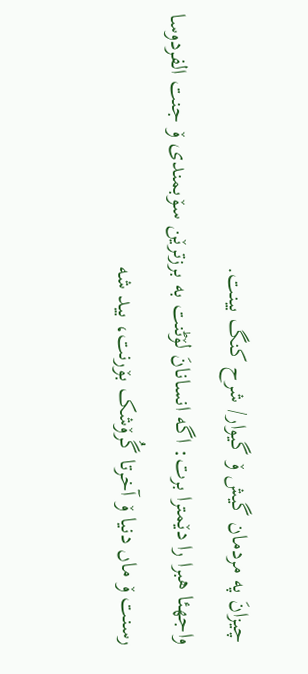چیزانَ په مردمان گیش ۆ گیوار/ شرح کنگ بینت.
واجهئا هبرا را دێمترا برت: اگه انسانانَ لۆٹنت به برزترێن سۆبمندی ۆ جنت الفردوسا رسنت ۆ ماں دنیا ۆ آخرتا گُرۆشک بۆرنت، بید شه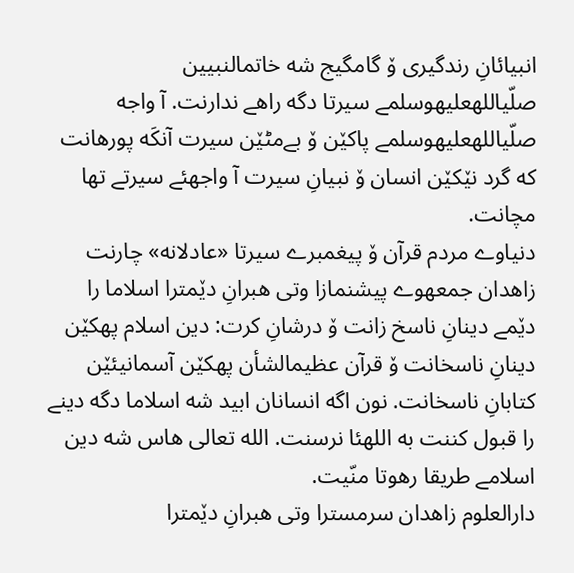انبیائانِ رندگیری ۆ گامگیج شه خاتمالنبیین صلّیاللهعلیهوسلمے سیرتا دگه راهے ندارنت. آ واجه صلّیاللهعلیهوسلمے پاکێن ۆ بےمٹێن سیرت آنکَه پورهانت که گرد نێکێن انسان ۆ نبیانِ سیرت آ واجهئے سیرتے تها مچانت.
دنیاوے مردم قرآن ۆ پیغمبرے سیرتا «عادلانه» چارنت
زاهدان جمعهوے پیشنمازا وتی هبرانِ دێمترا اسلاما را دێمے دینانِ ناسخ زانت ۆ درشانِ کرت: دین اسلام پهکێن دینانِ ناسخانت ۆ قرآن عظیمالشأن پهکێن آسمانیئێن کتابانِ ناسخانت. نون اگه انسانان ابید شه اسلاما دگه دینے را قبول کننت به اللهئا نرسنت. الله تعالی هاس شه دین اسلامے طریقا رهوتا منّیت.
دارالعلوم زاهدان سرمسترا وتی هبرانِ دێمترا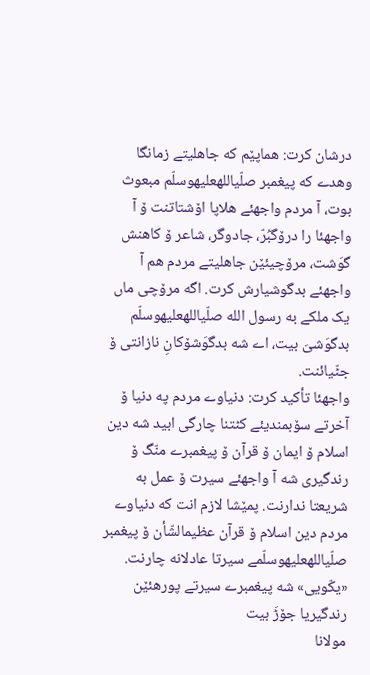درشان کرت: هماپێم که جاهلیتے زمانگا وهدے که پیغمبر صلّیاللهعلیهوسلّم مبعوث بوت، آ مردم واجهئے هلاپا اۆشتاتنت ۆ آ واجهئا را درۆگبُرّ، جادوگر، شاعر ۆ کاهنش گوَشت، مرۆچیئێن جاهلیتے مردم هم آ واجهئے بدگوشیارش کرت. اگه مرۆچی ماں یک ملکے به رسول الله صلّیاللهعلیهوسلّم بدگوَشیَ بیت، اے شه بدگوَشۆکانِ نازانتی ۆ جٹّیائنت.
واجهئا تأکید کرت: دنیاوے مردم په دنیا ۆ آخرتے سۆبمندیئے کٹتنا چارگی ابید شه دین اسلام ۆ ایمان ۆ قرآن ۆ پیغمبرے منّگ ۆ رندگیری شه آ واجهئے سیرت ۆ عمل به شریعتا ندارنت. پمێشا لازم انت که دنیاوے مردم دین اسلام ۆ قرآن عظیمالشّأن ۆ پیغمبر صلّیاللهعلیهوسلّمے سیرتا عادلانه چارنت.
«یکّویی» شه پیغمبرے سیرتے پورهئێن رندگیریا جۆڑَ بیت
مولانا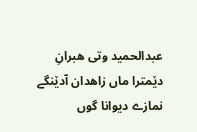عبدالحمید وتی هبرانِ دێمترا ماں زاهدان آدێنگے نمازے دیوانا گوں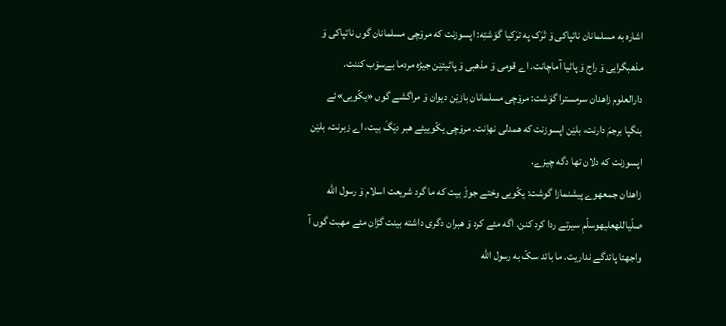اشاره به مسلمانان ناتپاکی ۆ تْرَک په ترَکیا گوَشتِه: اپسوزنت که مرۆچی مسلمانان گوں ناتپاکی ۆ مذهبگرایی ۆ راج ۆ پاٹیا آماچانت. اے قومی ۆ مذهبی ۆ پاٹیئێن جیڑه مردما بےسۆب کننت.
دارالعلوم زاهدان سرمسترا گوَشت: مرۆچی مسلمانان بازێن دیوان ۆ مراگشے گوں «یکّویی»ئے بنگپا برجمَ دارنت، بلێن اپسوزنت که همدلی نهاِنت. مرۆچی یکّوییئے هبر دیَگَ بیت، اے زبرنت، بلێن اپسوزنت که دلان تها دگه چیزے.
زاهدان جمعهوے پیشنمازا گوشت: یکّویی وختے جوڑَ بیت که ما گرد شریعت اسلام ۆ رسول الله صلّیاللهعلیهوسلّمِ سیرتے ردا کرد کنن. اگه مئے کرد ۆ هبران دگری داشته بینت گڑان مئے مهبت گوں آ واجهئا پائدگے نداریت. ما بائد سکّ به رسول الله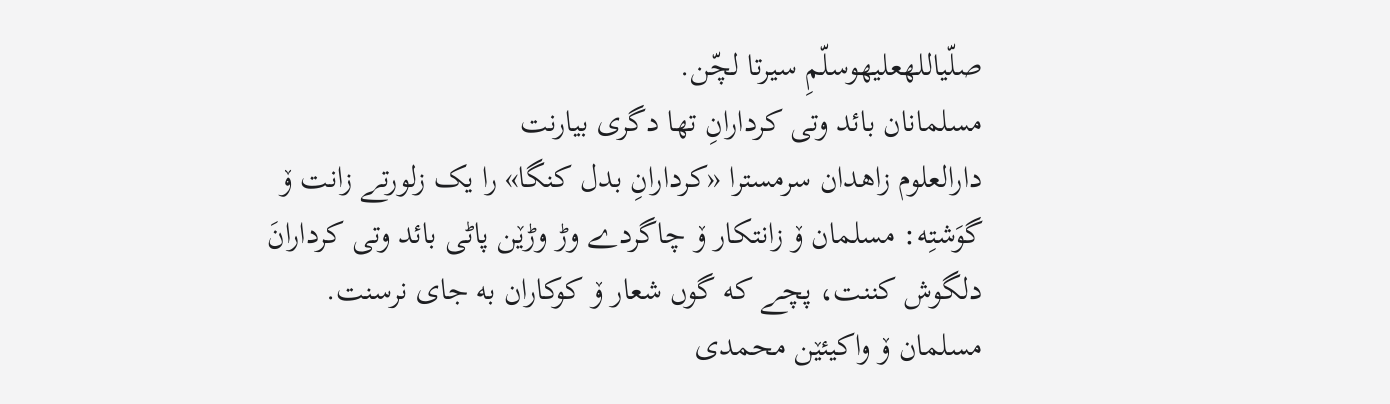صلّیاللهعلیهوسلّمِ سیرتا لچّن.
مسلمانان بائد وتی کردارانِ تها دگری بیارنت
دارالعلوم زاهدان سرمسترا «کردارانِ بدل کنگا» را یک زلورتے زانت ۆ گوَشتِه: مسلمان ۆ زانتکار ۆ چاگردے وڑ وڑێن پاٹی بائد وتی کردارانَ دلگوش کننت، پچے که گوں شعار ۆ کوکاران به جای نرسنت. مسلمان ۆ واکیئێن محمدی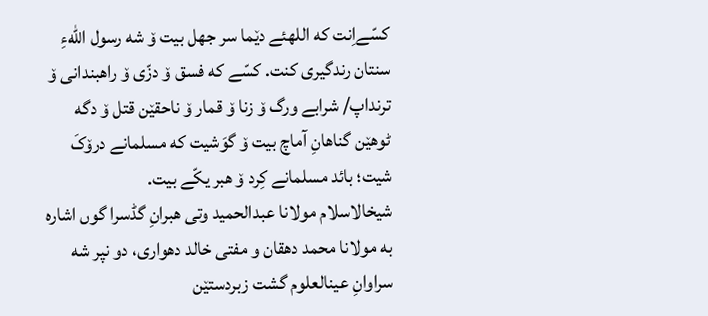کسّےاِنت که اللهئے دێما سر جهل بیت ۆ شه رسول اللهءِ سنتان رندگیری کنت. کسّے که فسق ۆ دزّی ۆ راهبندانی ۆ ترنداپ/ شرابے ورگ ۆ زنا ۆ قمار ۆ ناحقێن قتل ۆ دگه ٹوهێن گناهانِ آماچ بیت ۆ گوَشیت که مسلمانے درۆکَ شیت؛ بائد مسلمانے کِرد ۆ هبر یکّے بیت.
شیخالاسلام مولانا عبدالحمید وتی هبرانِ گڈسرا گوں اشاره به مولانا محمد دهقان و مفتی خالد دهواری، دو نپر شه سراوانِ عینالعلوم گشت زبردستێن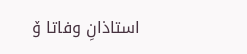استاذانِ وفاتا ۆ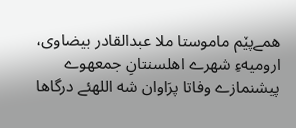همےپێم ماموستا ملا عبدالقادر بیضاوی، ارومیهءِ شهرے اهلسنتانِ جمعهوے پیشنمازے وفاتا پرَاوان شه اللهئے درگاها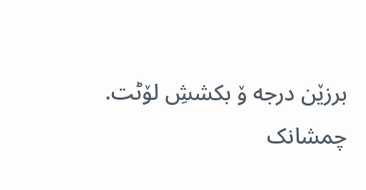برزێن درجه ۆ بکششِ لۆٹت.
چمشانک